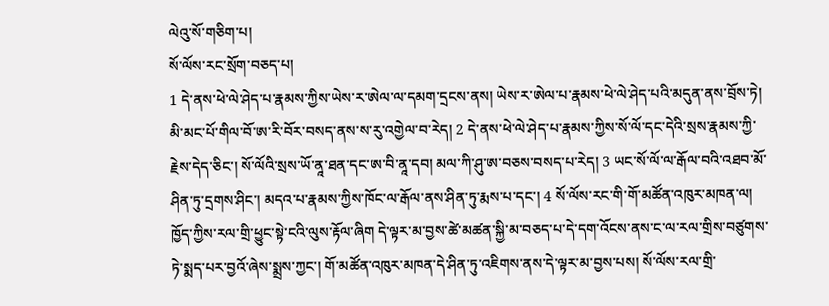ལེའུ་སོ་གཅིག་པ།
སོ་ལོས་རང་སྲོག་བཅད་པ།
1 དེ་ནས་ཕེ་ལེ་ཤེད་པ་རྣམས་ཀྱིས་ཡེས་ར་ཨེལ་ལ་དམག་དྲངས་ནས། ཡེས་ར་ཨེལ་པ་རྣམས་ཕེ་ལེ་ཤེད་པའི་མདུན་ནས་བྲོས་ཏེ། མི་མང་པོ་གིལ་བོ་ཨ་རི་བོར་བསད་ནས་ས་རུ་འགྱེལ་བ་རེད། 2 དེ་ནས་ཕེ་ལེ་ཤེད་པ་རྣམས་ཀྱིས་སོ་ལོ་དང་དེའི་སྲས་རྣམས་ཀྱི་རྗེས་དེད་ཅིང་། སོ་ལོའི་སྲས་ཡོ་ནཱ་ཐན་དང་ཨ་བི་ནཱ་དབ། མལ་ཀི་ཤུ་ཨ་བཅས་བསད་པ་རེད། 3 ཡང་སོ་ལོ་ལ་རྒོལ་བའི་འཐབ་མོ་ཤིན་ཏུ་དྲགས་ཤིང་། མདའ་པ་རྣམས་ཀྱིས་ཁོང་ལ་རྒོལ་ནས་ཤིན་ཏུ་རྨས་པ་དང་། 4 སོ་ལོས་རང་གི་གོ་མཚོན་འཁུར་མཁན་ལ། ཁྱོད་ཀྱིས་རལ་གྲི་ཕྱུང་སྟེ་ངའི་ལུས་རྟོལ་ཞིག དེ་ལྟར་མ་བྱས་ཚེ་མཚན་སྐྱི་མ་བཅད་པ་དེ་དག་འོངས་ནས་ང་ལ་རལ་གྲིས་བཙུགས་ཏེ་སྨད་པར་བྱའོ་ཞེས་སྨྲས་ཀྱང་། གོ་མཚོན་འཁུར་མཁན་དེ་ཤིན་ཏུ་འཇིགས་ནས་དེ་ལྟར་མ་བྱས་པས། སོ་ལོས་རལ་གྲི་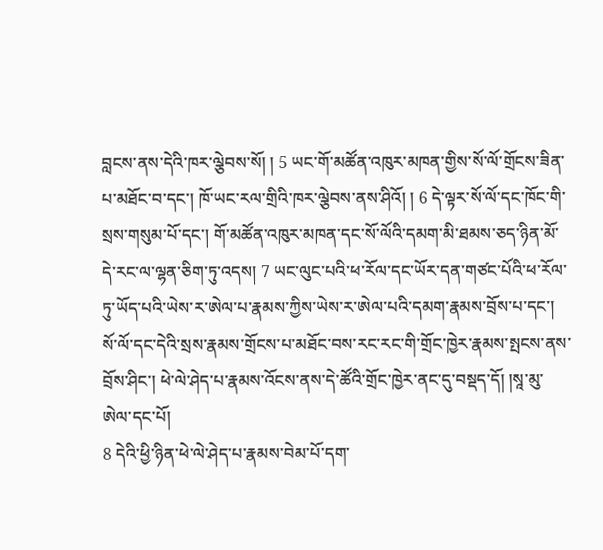བླངས་ནས་དེའི་ཁར་ལྕེབས་སོ། ། 5 ཡང་གོ་མཚོན་འཁུར་མཁན་གྱིས་སོ་ལོ་གྲོངས་ཟིན་པ་མཐོང་བ་དང་། ཁོ་ཡང་རལ་གྲིའི་ཁར་ལྕེབས་ནས་ཤིའོ། ། 6 དེ་ལྟར་སོ་ལོ་དང་ཁོང་གི་སྲས་གསུམ་པོ་དང་། གོ་མཚོན་འཁུར་མཁན་དང་སོ་ལོའི་དམག་མི་ཐམས་ཅད་ཉིན་མོ་དེ་རང་ལ་ལྷན་ཅིག་ཏུ་འདས། 7 ཡང་ལུང་པའི་ཕ་རོལ་དང་ཡོར་དན་གཙང་པོའི་ཕ་རོལ་ཏུ་ཡོད་པའི་ཡེས་ར་ཨེལ་པ་རྣམས་ཀྱིས་ཡེས་ར་ཨེལ་པའི་དམག་རྣམས་བྲོས་པ་དང་། སོ་ལོ་དང་དེའི་སྲས་རྣམས་གྲོངས་པ་མཐོང་བས་རང་རང་གི་གྲོང་ཁྱེར་རྣམས་སྤངས་ནས་བྲོས་ཤིང་། ཕེ་ལེ་ཤེད་པ་རྣམས་འོངས་ནས་དེ་ཚོའི་གྲོང་ཁྱེར་ནང་དུ་བསྡད་དོ། །སཱ་མུ་ཨེལ་དང་པོ།
8 དེའི་ཕྱི་ཉིན་ཕེ་ལེ་ཤེད་པ་རྣམས་བེམ་པོ་དག་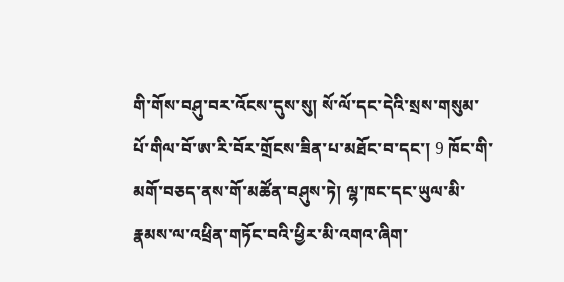གི་གོས་བཤུ་བར་འོངས་དུས་སུ། སོ་ལོ་དང་དེའི་སྲས་གསུམ་པོ་གིལ་བོ་ཨ་རི་བོར་གྲོངས་ཟིན་པ་མཐོང་བ་དང་། 9 ཁོང་གི་མགོ་བཅད་ནས་གོ་མཚོན་བཤུས་ཏེ། ལྷ་ཁང་དང་ཡུལ་མི་རྣམས་ལ་འཕྲིན་གཏོང་བའི་ཕྱིར་མི་འགའ་ཞིག་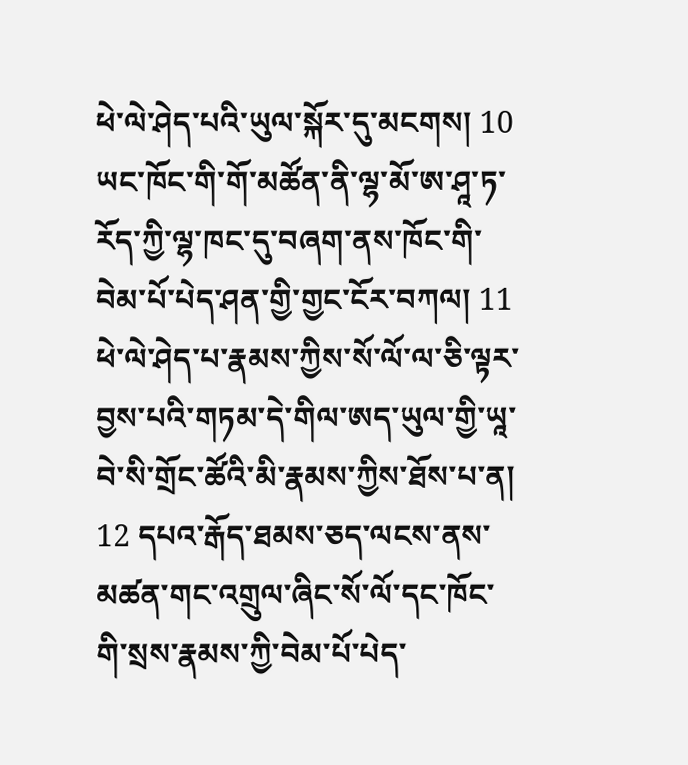ཕེ་ལེ་ཤེད་པའི་ཡུལ་སྐོར་དུ་མངགས། 10 ཡང་ཁོང་གི་གོ་མཚོན་ནི་ལྷ་མོ་ཨ་ཤཱ་ཏ་རོད་ཀྱི་ལྷ་ཁང་དུ་བཞག་ནས་ཁོང་གི་བེམ་པོ་པེད་ཤན་གྱི་གྱང་ངོར་བཀལ། 11 ཕེ་ལེ་ཤེད་པ་རྣམས་ཀྱིས་སོ་ལོ་ལ་ཅི་ལྟར་བྱས་པའི་གཏམ་དེ་གིལ་ཨད་ཡུལ་གྱི་ཡཱ་བེ་སི་གྲོང་ཚོའི་མི་རྣམས་ཀྱིས་ཐོས་པ་ན། 12 དཔའ་རྒོད་ཐམས་ཅད་ལངས་ནས་མཚན་གང་འགྲུལ་ཞིང་སོ་ལོ་དང་ཁོང་གི་སྲས་རྣམས་ཀྱི་བེམ་པོ་པེད་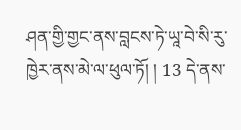ཤན་གྱི་གྱང་ནས་བླངས་ཏེ་ཡཱ་བེ་སི་རུ་ཁྱེར་ནས་མེ་ལ་ཕུལ་ཏོ། ། 13 དེ་ནས་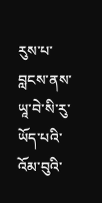རུས་པ་བླངས་ནས་ཡཱ་བེ་སི་རུ་ཡོད་པའི་འོམ་བུའི་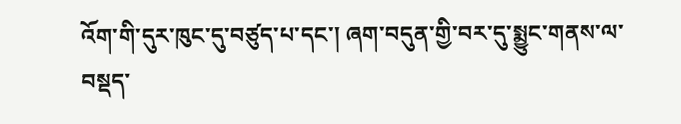འོག་གི་དུར་ཁུང་དུ་བཙུད་པ་དང་། ཞག་བདུན་གྱི་བར་དུ་སྨྱུང་གནས་ལ་བསྡད་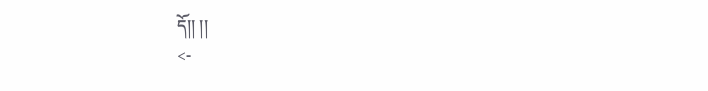དོ།། །།
<-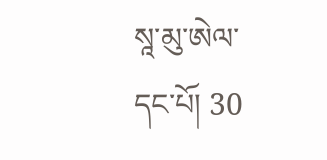སཱ་མུ་ཨེལ་དང་པོ། 30